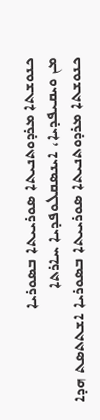ܟܢܘܫܬܐ ܡܪܕܘܬܢܝܬܐ ܣܘܪܝܝܬܐ ܒܣܘܪܝܐ
ܡܢ ܘܝܩܝܦܕܝܐ، ܐܝܢܣܩܠܘܦܕܝܐ ܚܐܪܬܐ
ܟܢܘܫܬܐ ܡܪܕܘܬܢܝܬܐ ܣܘܪܝܝܬܐ ܒܣܘܪܝܐ ܐܫܬܬܣܬ ܗܕܐ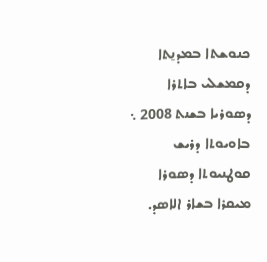ܟܢܘܫܬܐ ܒܡܕܢ̱ܬܐ ܕܩܡܫܠܝ ܒܐܬܪܐ ܕܣܘܪܝܐ ܒܫܢܬ 2008 ܆ ܒܐܘܝܘܬܐ ܕܪܝܫ ܩܘܛܢܝܘܬܐ ܕܣܘܪܐ ܡܝܩܪܐ ܒܫܐܪ ܐܠܐܣܕ.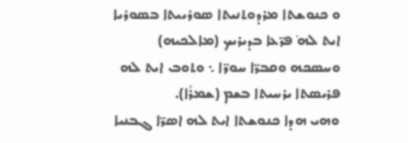ܘ ܟܢܘܫܬܐ ܡܪܕܘܬܢܝܬܐ ܣܘܪܝܝܬܐ ܒܣܘܪܝܐ ܐܝܬ ܠܗ̊ ܦܪ̈ܥܐ ܒܕܝܪܝܟ (ܡܐܠܟܝܗ) ܘܚܣܟܗ ܘܩܒܪ̈ܐ ܚܘܪ̈ܐ ܆ ܘܬܘܒ ܐܝܬ ܠܗ ܦܪܝܣܬܐ ܝܪܚܝܬܐ ܒܫܡ (ܫܡܪܰܐ).
ܘܗܝ ܗܕܐ ܟܢܘܫܬܐ ܐܝܬ ܠܗ ܐܣܪ̈ܐ ܓܒܢܝܐ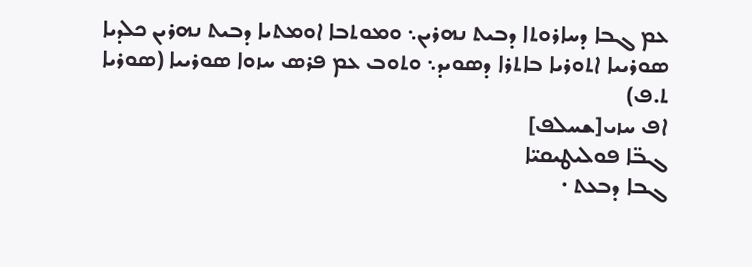ܥܡ ܓܒܐ ܕܚܐܪܘܬܐ ܕܒܝܬ ܢܗܪܝܢ܆ ܘܡܘܬܒܐ ܐܘܡܬܝܐ ܕܒܝܬ ܢܗܪܝܢ ܟܠܕܝܐ ܣܘܪܝܝܐ ܐܬܘܪܝܐ ܒܐܬܪܐ ܕܣܘܝܕ܆ ܘܬܘܒ ܥܡ ܦܪܣ ܚܙܘܐ ܣܘܪܝܝܐ (ܣܘܪܝܐ ܬ.ܦ)
ܐܦ ܚܙܝ[ܫܚܠܦ]
ܓܒ̈ܐ ܦܘܠܝܛܝܩܝ̈ܐ
ܓܒܐ ܕܒܥܬ ·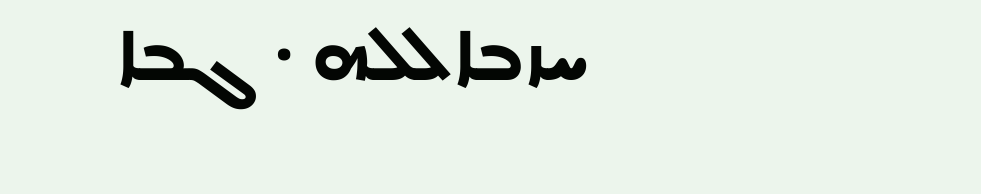ܚܙܒܐܠܠܗ · ܓܒܐ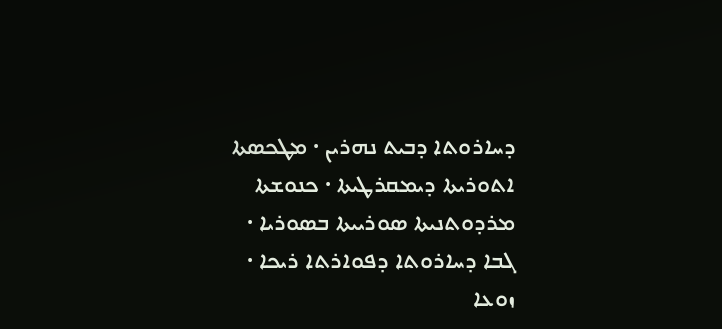ܕܚܐܪܘܬܐ ܕܒܝܬ ܢܗܪܝܢ · ܡܛܟܣܬܐ ܐܬܘܪܝܬܐ ܕܝܡܩܪܛܝܬܐ · ܟܢܘܫܬܐ ܡܪܕܘܬܢܝܬܐ ܣܘܪܝܝܬܐ ܒܣܘܪܝܐ · ܓܒܐ ܕܚܐܪܘܬܐ ܕܦܘܐܪܬܐ ܪܝܟܐ · ܙܘܥܐ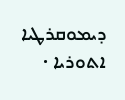ܕܝܡܘܩܪܛܝܐ ܐܬܘܪܝܐ ·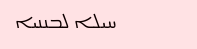ܚܝܠܐ ܠܒܢܢܝܐ